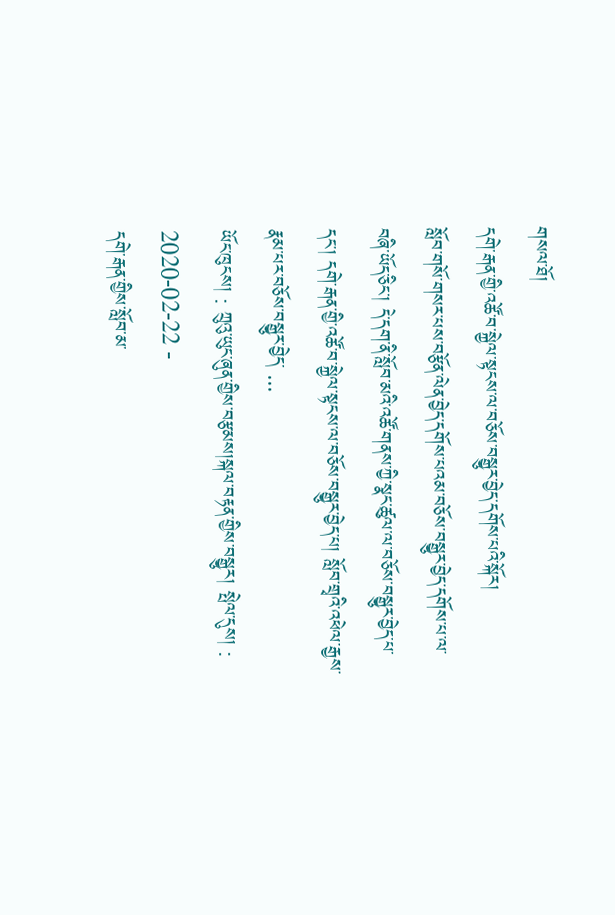གསལ་ཐོ།
དགེ་རྒན་གྱི་འཚོ་བ་སྐྱེལ་སྟངས་ལ་བཅོས་བསྒྱུར་བྱེད་དགོས་པའི་སྐོར།
སློབ་གསོ་གསར་པས་བརྩོན་ལེན་བྱེད་དགོས་པའམ་བཅོས་བསྒྱུར་བྱེད་དགོས་པ་ལ་བཞི་ཡོད་ཅིང་། དེ་དག་ནི་སློབ་མའི་འཚོ་གནས་ཀྱི་སྣང་ཚུལ་ལ་བཅོས་བསྒྱུར་བྱེད་པ་དང་། དགེ་རྒན་གྱི་འཚོ་བ་སྐྱེལ་སྟངས་ལ་བཅོས་བསྒྱུར་བྱེད་པ། སློབ་གྲྭའི་འཕེལ་རྒྱས་རྣམ་པར་བཅོས་བསྒྱུར་བྱེད་ ...
ཡོང་ཁུངས། : ཀྲུའུ་ཡུང་ཞུན་གྱིས་བརྩམས།སྐལ་བརྟན་གྱིས་བསྒྱུར། སྤེལ་དུས། : 2020-02-22 -
དགེ་རྒན་གྱིས་སློབ་མ་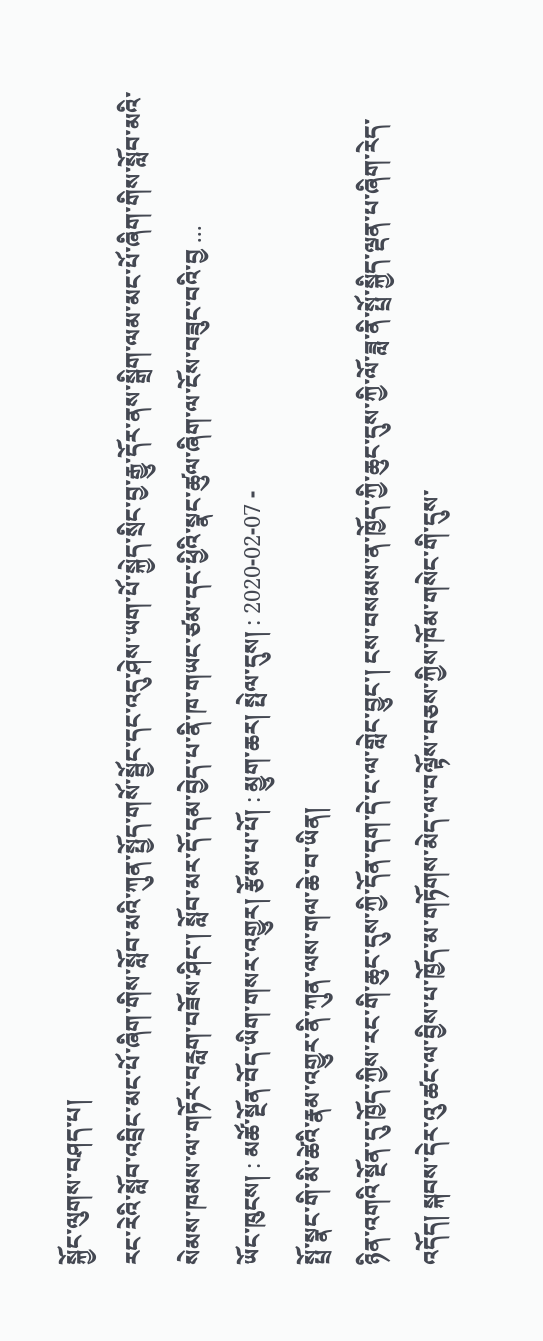སྐྱོང་ལུགས་བཤད་པ།
རང་རེའི་སློབ་འབྲིང་མང་པོ་ཞིག་གིས་སློབ་མའི་ཀུན་སྤྱོད་གསོ་སྦྱོང་དང་འདུ་ཤེས་ཡག་པོ་སྐྱེད་སྲིང་བྱ་རྒྱུ་དོར་ནས་སྒྲིག་ལམ་མང་པོ་ཞིག་གིས་སློབ་མའི་སེམས་ཁམས་ལ་གཏོར་བརླག་བཟོས་ཤིང་། སློབ་མར་དོ་དམ་བྱེད་པ་ནི་ཁ་གཡང་ཙམ་དང་ཕྱིའི་སྣང་ཚུལ་ཞིག་ལ་ངོས་བཟུང་བའི་བྱ ...
ཡོང་ཁུངས། : མཚོ་སྔོན་བོད་ཡིག་གསར་འགྱུར། རྩོམ་པ་པོ། : མྱུག་ཆར། སྤེལ་དུས། : 2020-02-07 -
སྤྲོ་སྣང་གི་མི་ཚེའི་རྣམ་འགྱུར་ནི་ཀུན་ལས་གལ་ཆེ་བ་ཡིན།
ཉིན་འགའི་སྔོན་དུ་ཁྱོད་ཀྱིས་རང་གི་ཆུང་དུས་ཀྱི་དོན་དག་དེ་ང་ལ་གླེང་བྱུང་། ངས་བསམས་ན་ཁྱོད་ཀྱི་ཆུང་དུས་ཀྱི་ལོ་ཟླ་ནི་སྤྲོ་སྐྱིད་ལྡན་པ་ཞིག་རེད་འདོད། སྐབས་དེར་འུ་ཚང་ལ་བྱིས་པ་ཁྱོད་མ་གཏོགས་མེད་ལ་བལྟོས་བཅས་ཀྱིས་ཁོམ་གསེང་གི་དུས་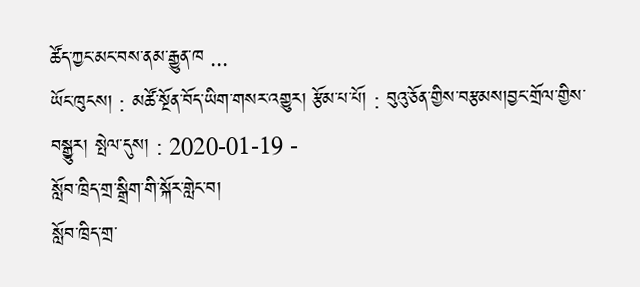ཚོད་ཀྱང་མང་བས་ནམ་རྒྱུན་ཁ ...
ཡོང་ཁུངས། : མཚོ་སྔོན་བོད་ཡིག་གསར་འགྱུར། རྩོམ་པ་པོ། : བུའུ་ཅོན་གྱིས་བརྩམས།བྱང་གྲོལ་གྱིས་བསྒྱུར། སྤེལ་དུས། : 2020-01-19 -
སློབ་ཁྲིད་གྲ་སྒྲིག་གི་སྐོར་གླེང་བ།
སློབ་ཁྲིད་གྲ་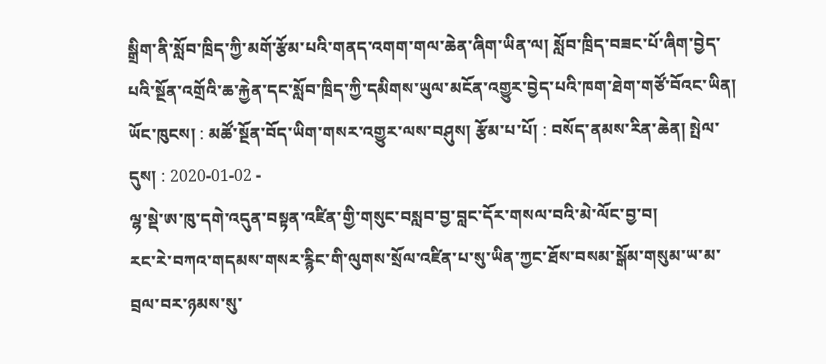སྒྲིག་ནི་སློབ་ཁྲིད་ཀྱི་མགོ་རྩོམ་པའི་གནད་འགག་གལ་ཆེན་ཞིག་ཡིན་ལ། སློབ་ཁྲིད་བཟང་པོ་ཞིག་བྱེད་པའི་སྔོན་འགྲོའི་ཆ་རྐྱེན་དང་སློབ་ཁྲིད་ཀྱི་དམིགས་ཡུལ་མངོན་འགྱུར་བྱེད་པའི་ཁག་ཐེག་གཙོ་བོའང་ཡིན།
ཡོང་ཁུངས། : མཚོ་སྔོན་བོད་ཡིག་གསར་འགྱུར་ལས་བཤུས། རྩོམ་པ་པོ། : བསོད་ནམས་རིན་ཆེན། སྤེལ་དུས། : 2020-01-02 -
ལྷ་སྡེ་ཨ་ཁུ་དགེ་འདུན་བསྟན་འཛིན་གྱི་གསུང་བསླབ་བྱ་བླང་དོར་གསལ་བའི་མེ་ལོང་བྱ་བ།
རང་རེ་བཀའ་གདམས་གསར་རྙིང་གི་ལུགས་སྲོལ་འཛིན་པ་སུ་ཡིན་ཀྱང་ཐོས་བསམ་སྒོམ་གསུམ་ཡ་མ་བྲལ་བར་ཉམས་སུ་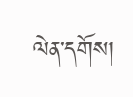ལེན་དགོས།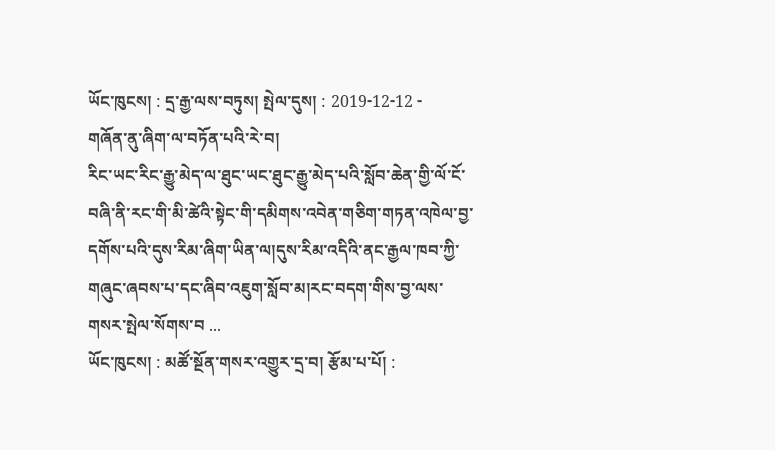ཡོང་ཁུངས། : དྲ་རྒྱ་ལས་བཏུས། སྤེལ་དུས། : 2019-12-12 -
གཞོན་ནུ་ཞིག་ལ་བཏོན་པའི་རེ་བ།
རིང་ཡང་རིང་རྒྱུ་མེད་ལ་ཐུང་ཡང་ཐུང་རྒྱུ་མེད་པའི་སློབ་ཆེན་གྱི་ལོ་ངོ་བཞི་ནི་རང་གི་མི་ཚེའི་སྟེང་གི་དམིགས་འབེན་གཅིག་གཏན་འཁེལ་བྱ་དགོས་པའི་དུས་རིམ་ཞིག་ཡིན་ལ།དུས་རིམ་འདིའི་ནང་རྒྱལ་ཁབ་ཀྱི་གཞུང་ཞབས་པ་དང་ཞིབ་འཇུག་སློབ་མ།རང་བདག་གིས་བྱ་ལས་གསར་སྤེལ་སོགས་བ ...
ཡོང་ཁུངས། : མཚོ་སྔོན་གསར་འགྱུར་དྲ་བ། རྩོམ་པ་པོ། :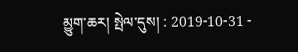མྱུག་ཆར། སྤེལ་དུས། : 2019-10-31 -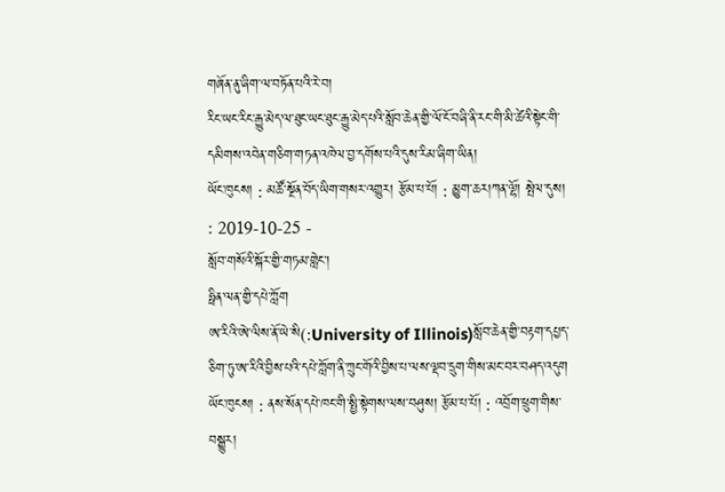གཞོན་ནུ་ཞིག་ལ་བཏོན་པའི་རེ་བ།
རིང་ཡང་རིང་རྒྱུ་མེད་ལ་ཐུང་ཡང་ཐུང་རྒྱུ་མེད་པའི་སློབ་ཆེན་གྱི་ལོ་ངོ་བཞི་ནི་རང་གི་མི་ཚེའི་སྟེང་གི་དམིགས་འབེན་གཅིག་གཏན་འཁེལ་བྱ་དགོས་པའི་དུས་རིམ་ཞིག་ཡིན།
ཡོང་ཁུངས། : མཚོ་སྔོན་བོད་ཡིག་གསར་འགྱུར། རྩོམ་པ་པོ། : མྱུག་ཆར།ཀན་ལྷོ། སྤེལ་དུས། : 2019-10-25 -
སློབ་གསོའི་སྐོར་གྱི་གཏམ་གླེང་།
ཧྥིན་ལན་གྱི་དཔེ་ཀློག
ཨ་རིའི་ཨེ་ལིས་ནོ་ཡེ་སི(:University of Illinois)སློབ་ཆེན་གྱི་བརྟག་དཔྱད་ཅིག་ཏུ་ཨ་རིའི་བྱིས་པའི་དཔེ་ཀློག་ནི་ཀྲུང་གོའི་བྱིས་པ་ལས་ལྡབ་དྲུག་གིས་མང་བར་བཤད་འདུག
ཡོང་ཁུངས། : ནས་སོན་དཔེ་ཁང་གི་སྤྱི་སྟེགས་ལས་བཤུས། རྩོམ་པ་པོ། : འབྲོག་ཕྲུག་གིས་བསྒྱུར།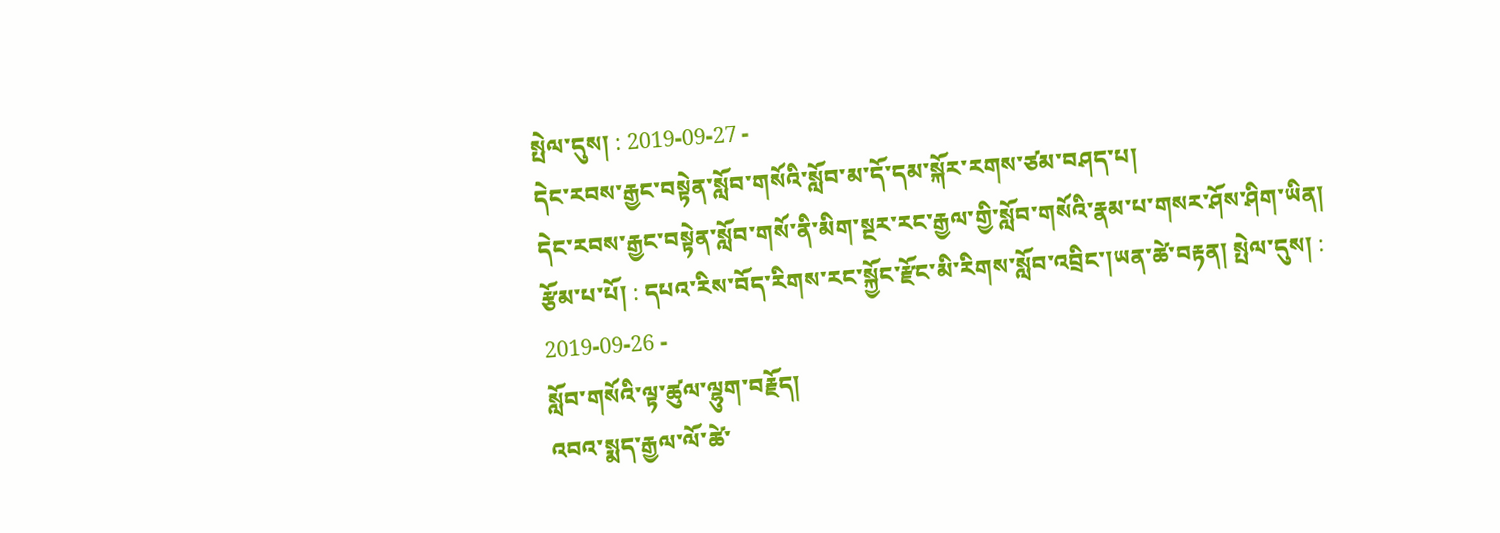སྤེལ་དུས། : 2019-09-27 -
དེང་རབས་རྒྱང་བསྟེན་སློབ་གསོའི་སློབ་མ་དོ་དམ་སྐོར་རགས་ཙམ་བཤད་པ།
དེང་རབས་རྒྱང་བསྟེན་སློབ་གསོ་ནི་མིག་སྔར་རང་རྒྱལ་གྱི་སློབ་གསོའི་རྣམ་པ་གསར་ཤོས་ཤིག་ཡིན།
རྩོམ་པ་པོ། : དཔའ་རིས་བོད་རིགས་རང་སྐྱོང་རྫོང་མི་རིགས་སློབ་འབྲིང་།ཡན་ཚེ་བརྟན། སྤེལ་དུས། : 2019-09-26 -
སློབ་གསོའི་ལྟ་ཚུལ་ལྷུག་བརྗོད།
འབའ་སྨད་རྒྱལ་ལོ་ཚེ་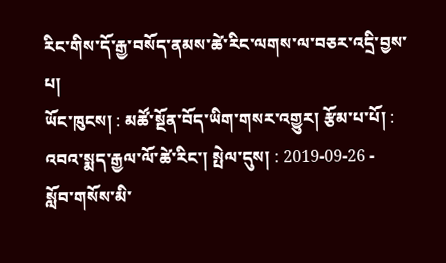རིང་གིས་དོ་རྒྱ་བསོད་ནམས་ཚེ་རིང་ལགས་ལ་བཅར་འདྲི་བྱས་པ།
ཡོང་ཁུངས། : མཚོ་སྔོན་བོད་ཡིག་གསར་འགྱུར། རྩོམ་པ་པོ། : འབའ་སྨད་རྒྱལ་ལོ་ཚེ་རིང་། སྤེལ་དུས། : 2019-09-26 -
སློབ་གསོས་མི་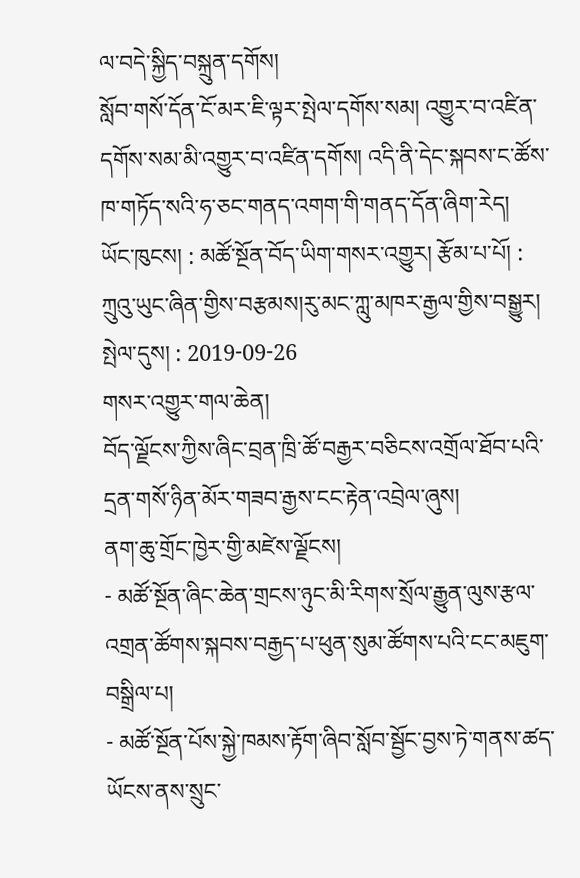ལ་བདེ་སྐྱིད་བསྐྲུན་དགོས།
སློབ་གསོ་དོན་ངོ་མར་ཇི་ལྟར་སྤེལ་དགོས་སམ། འགྱུར་བ་འཛིན་དགོས་སམ་མི་འགྱུར་བ་འཛིན་དགོས། འདི་ནི་དེང་སྐབས་ང་ཚོས་ཁ་གཏོད་སའི་ཧ་ཅང་གནད་འགག་གི་གནད་དོན་ཞིག་རེད།
ཡོང་ཁུངས། : མཚོ་སྔོན་བོད་ཡིག་གསར་འགྱུར། རྩོམ་པ་པོ། : ཀྲུའུ་ཡུང་ཞིན་གྱིས་བརྩམས།རུ་མང་ཀླུ་མཁར་རྒྱལ་གྱིས་བསྒྱུར། སྤེལ་དུས། : 2019-09-26
གསར་འགྱུར་གལ་ཆེན།
བོད་ལྗོངས་ཀྱིས་ཞིང་བྲན་ཁྲི་ཚོ་བརྒྱར་བཅིངས་འགྲོལ་ཐོབ་པའི་དྲན་གསོ་ཉིན་མོར་གཟབ་རྒྱས་ངང་རྟེན་འབྲེལ་ཞུས།
ནག་ཆུ་གྲོང་ཁྱེར་གྱི་མཛེས་ལྗོངས།
- མཚོ་སྔོན་ཞིང་ཆེན་གྲངས་ཉུང་མི་རིགས་སྲོལ་རྒྱུན་ལུས་རྩལ་འགྲན་ཚོགས་སྐབས་བརྒྱད་པ་ཕུན་སུམ་ཚོགས་པའི་ངང་མཇུག་བསྒྲིལ་པ།
- མཚོ་སྔོན་པོས་སྐྱེ་ཁམས་རྟོག་ཞིབ་སློབ་སྦྱོང་བྱས་ཏེ་གནས་ཚད་ཡོངས་ནས་སྲུང་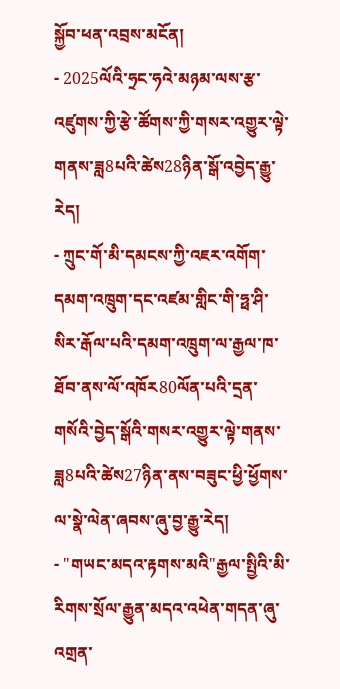སྐྱོབ་ཕན་འབྲས་མངོན།
- 2025ལོའི་ཧྲང་ཧའེ་མཉམ་ལས་རྩ་འཛུགས་ཀྱི་རྩེ་ཚོགས་ཀྱི་གསར་འགྱུར་ལྟེ་གནས་ཟླ8པའི་ཚེས28ཉིན་སྒོ་འབྱེད་རྒྱུ་རེད།
- ཀྲུང་གོ་མི་དམངས་ཀྱི་འཇར་འགོག་དམག་འཁྲུག་དང་འཛམ་གླིང་གི་ཧྥ་ཤི་སིར་རྒོལ་པའི་དམག་འཁྲུག་ལ་རྒྱལ་ཁ་ཐོབ་ནས་ལོ་འཁོར80ལོན་པའི་དྲན་གསོའི་བྱེད་སྒོའི་གསར་འགྱུར་ལྟེ་གནས་ཟླ8པའི་ཚེས27ཉིན་ནས་བཟུང་ཕྱི་ཕྱོགས་ལ་སྣེ་ལེན་ཞབས་ཞུ་བྱ་རྒྱུ་རེད།
- "གཡང་མདའ་རྟགས་མའི"རྒྱལ་སྤྱིའི་མི་རིགས་སྲོལ་རྒྱུན་མདའ་འཕེན་གདན་ཞུ་འགྲན་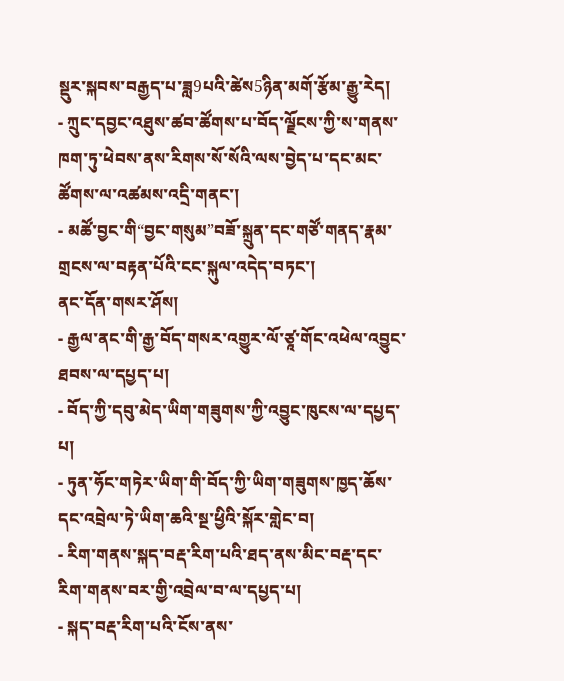སྡུར་སྐབས་བརྒྱད་པ་ཟླ9པའི་ཚེས5ཉིན་མགོ་རྩོམ་རྒྱུ་རེད།
- ཀྲུང་དབྱང་འཐུས་ཚབ་ཚོགས་པ་བོད་ལྗོངས་ཀྱི་ས་གནས་ཁག་ཏུ་ཕེབས་ནས་རིགས་སོ་སོའི་ལས་བྱེད་པ་དང་མང་ཚོགས་ལ་འཚམས་འདྲི་གནང་།
- མཚོ་བྱང་གི“བྱང་གསུམ”བཟོ་སྐྲུན་དང་གཙོ་གནད་རྣམ་གྲངས་ལ་བརྟན་པོའི་ངང་སྐུལ་འདེད་བཏང་།
ནང་དོན་གསར་ཤོས།
- རྒྱལ་ནང་གི་རྒྱ་བོད་གསར་འགྱུར་ལོ་ཙཱ་གོང་འཕེལ་འབྱུང་ཐབས་ལ་དཔྱད་པ།
- བོད་ཀྱི་དབུ་མེད་ཡིག་གཟུགས་ཀྱི་འབྱུང་ཁུངས་ལ་དཔྱད་པ།
- ཏུན་ཧོང་གཏེར་ཡིག་གི་བོད་ཀྱི་ཡིག་གཟུགས་ཁྱད་ཆོས་དང་འབྲེལ་ཏེ་ཡིག་ཆའི་སྔ་ཕྱིའི་སྐོར་གླེང་བ།
- རིག་གནས་སྐད་བརྡ་རིག་པའི་ཐད་ནས་མིང་བརྡ་དང་རིག་གནས་བར་གྱི་འབྲེལ་བ་ལ་དཔྱད་པ།
- སྐད་བརྡ་རིག་པའི་ངོས་ནས་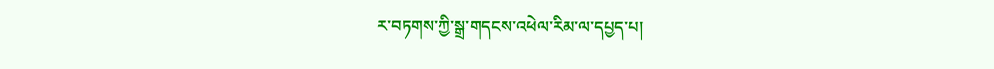ར་བཏགས་ཀྱི་སྒྲ་གདངས་འཕེལ་རིམ་ལ་དཔྱད་པ།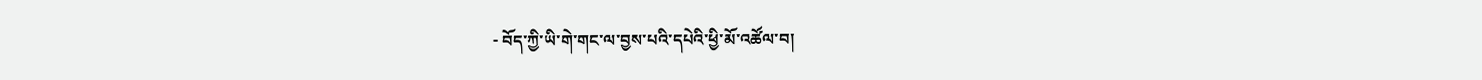- བོད་ཀྱི་ཡི་གེ་གང་ལ་བྱས་པའི་དཔེའི་ཕྱི་མོ་འཚོལ་བ།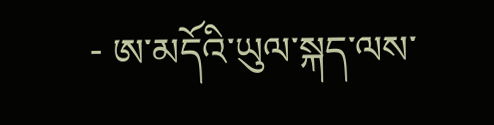- ཨ་མདོའི་ཡུལ་སྐད་ལས་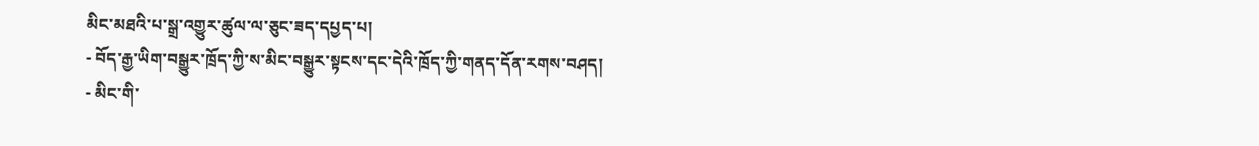མིང་མཐའི་པ་སྒྲ་འགྱུར་ཚུལ་ལ་ཅུང་ཟད་དཔྱད་པ།
- བོད་རྒྱ་ཡིག་བསྒྱུར་ཁྲོད་ཀྱི་ས་མིང་བསྒྱུར་སྟངས་དང་དེའི་ཁྲོད་ཀྱི་གནད་དོན་རགས་བཤད།
- མིང་གི་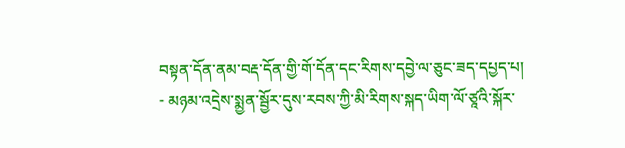བསྟན་དོན་ནམ་བརྡ་དོན་གྱི་གོ་དོན་དང་རིགས་དབྱེ་ལ་ཅུང་ཟད་དཔྱད་པ།
- མཉམ་འདྲེས་སྨྱན་སྦྱོར་དུས་རབས་ཀྱི་མི་རིགས་སྐད་ཡིག་ལོ་ཙཱའི་སྐོར་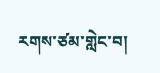རགས་ཙམ་གླེང་བ།